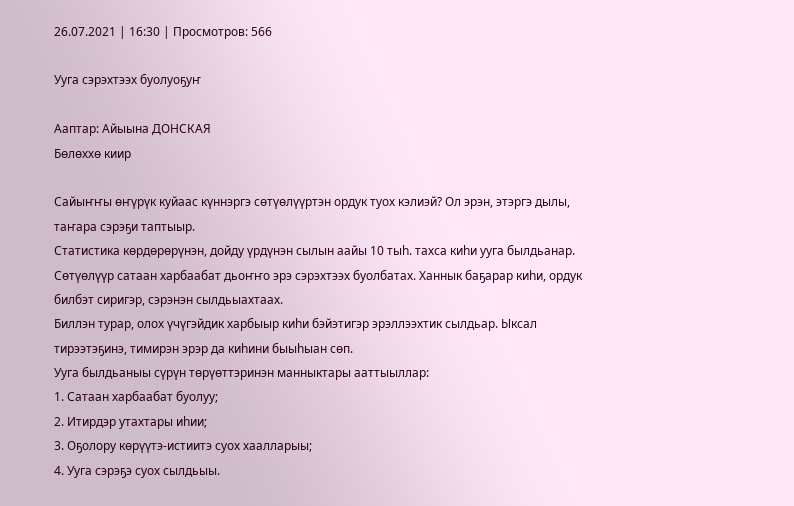26.07.2021 | 16:30 | Просмотров: 566

Ууга сэрэхтээх буолуоҕуҥ

Ааптар: Айыына ДОНСКАЯ
Бөлөххө киир

Сайыҥҥы өҥүрүк куйаас күннэргэ сөтүөлүүртэн ордук туох кэлиэй? Ол эрэн, этэргэ дылы, таҥара сэрэҕи таптыыр.
Статистика көрдөрөрүнэн, дойду үрдүнэн сылын аайы 10 тыһ. тахса киһи ууга былдьанар. Сөтүөлүүр сатаан харбаабат дьоҥҥо эрэ сэрэхтээх буолбатах. Ханнык баҕарар киһи, ордук билбэт сиригэр, сэрэнэн сылдьыахтаах.
Биллэн турар, олох үчүгэйдик харбыыр киһи бэйэтигэр эрэллээхтик сылдьар. Ыксал тирээтэҕинэ, тимирэн эрэр да киһини быыһыан сөп.
Ууга былдьаныы сүрүн төрүөттэринэн манныктары ааттыыллар:
1. Сатаан харбаабат буолуу;
2. Итирдэр утахтары иһии;
3. Оҕолору көрүүтэ-истиитэ суох хаалларыы;
4. Ууга сэрэҕэ суох сылдьыы.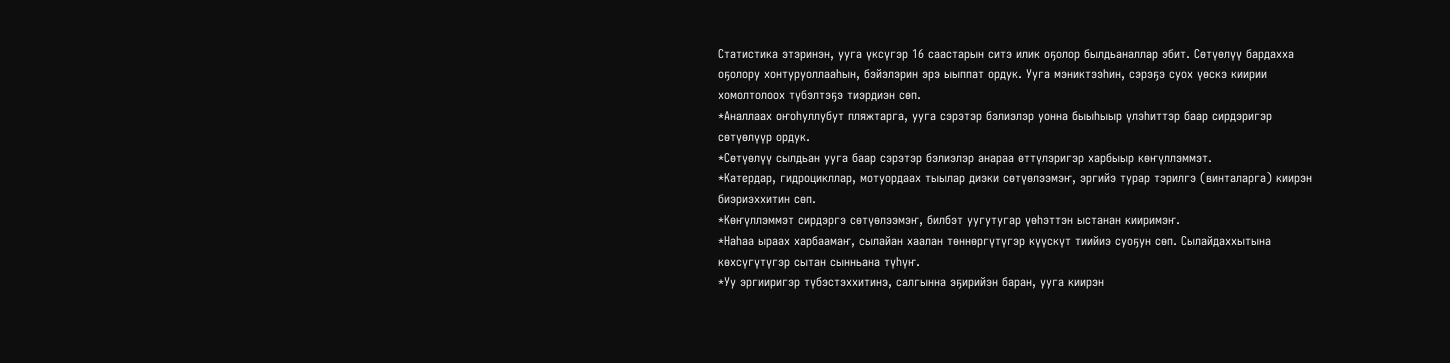Статистика этэринэн, ууга үксүгэр 16 саастарын ситэ илик оҕолор былдьаналлар эбит. Сөтүөлүү бардахха оҕолору хонтуруоллааһын, бэйэлэрин эрэ ыыппат ордук. Ууга мэниктээһин, сэрэҕэ суох үөскэ киирии хомолтолоох түбэлтэҕэ тиэрдиэн сөп.
*Аналлаах оҥоһуллубут пляжтарга, ууга сэрэтэр бэлиэлэр уонна быыһыыр үлэһиттэр баар сирдэригэр сөтүөлүүр ордук.
*Сөтүөлүү сылдьан ууга баар сэрэтэр бэлиэлэр анараа өттүлэригэр харбыыр көҥүллэммэт.
*Катердар, гидроцикллар, мотуордаах тыылар диэки сөтүөлээмэҥ, эргийэ турар тэрилгэ (винталарга) киирэн биэриэххитин сөп.
*Көҥүллэммэт сирдэргэ сөтүөлээмэҥ, билбэт уугутугар үөһэттэн ыстанан кииримэҥ.
*Наһаа ыраах харбаамаҥ, сылайан хаалан төннөргүтүгэр күүскүт тиийиэ суоҕун сөп. Сылайдаххытына көхсүгүтүгэр сытан сынньана түһүҥ.
*Уу эргииригэр түбэстэххитинэ, салгынна эҕирийэн баран, ууга киирэн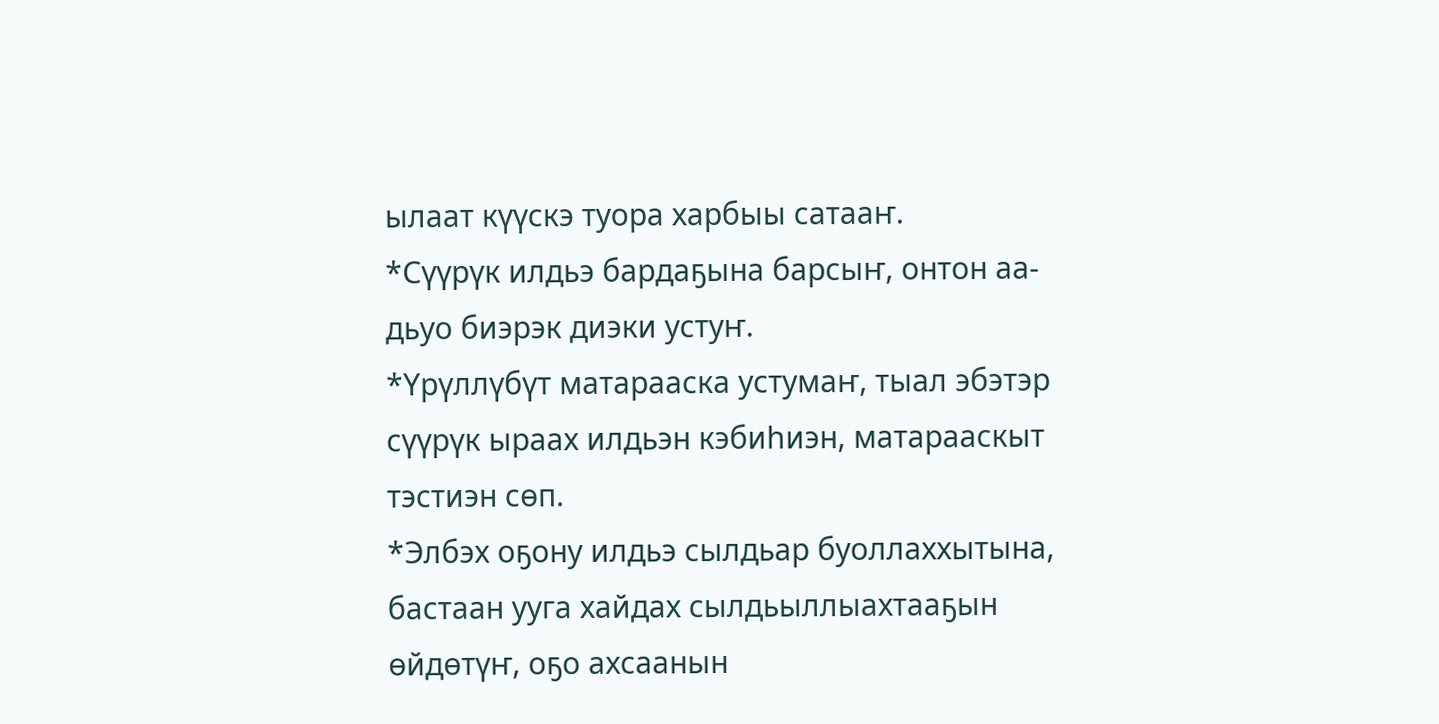ылаат күүскэ туора харбыы сатааҥ.
*Сүүрүк илдьэ бардаҕына барсыҥ, онтон аа-дьуо биэрэк диэки устуҥ.
*Үрүллүбүт матарааска устумаҥ, тыал эбэтэр сүүрүк ыраах илдьэн кэбиһиэн, матарааскыт тэстиэн сөп.
*Элбэх оҕону илдьэ сылдьар буоллаххытына, бастаан ууга хайдах сылдьыллыахтааҕын өйдөтүҥ, оҕо ахсаанын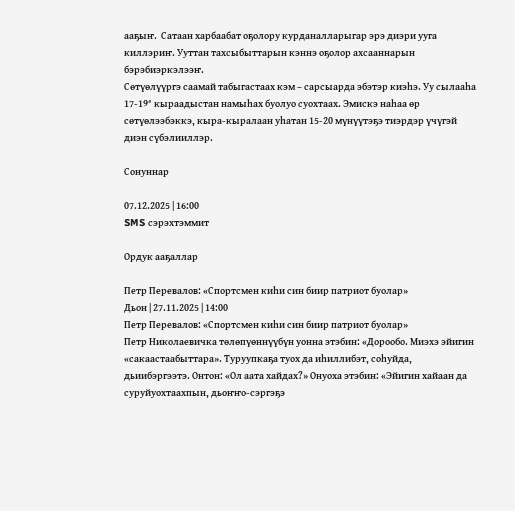ааҕыҥ.  Сатаан харбаабат оҕолору курданалларыгар эрэ диэри ууга киллэриҥ. Ууттан тахсыбыттарын кэннэ оҕолор ахсааннарын бэрэбиэркэлээҥ.
Сөтүөлүүргэ саамай табыгастаах кэм – сарсыарда эбэтэр киэһэ. Уу сылааһа 17-19° кыраадыстан намыһах буолуо суохтаах. Эмискэ наһаа өр сөтүөлээбэккэ, кыра-кыралаан уһатан 15-20 мүнүүтэҕэ тиэрдэр үчүгэй диэн сүбэлииллэр.

Сонуннар

07.12.2025 | 16:00
SMS сэрэхтэммит

Ордук ааҕаллар

Петр Перевалов: «Спортсмен киһи син биир патриот буолар»
Дьон | 27.11.2025 | 14:00
Петр Перевалов: «Спортсмен киһи син биир патриот буолар»
Петр Николаевичка төлөпүөннүүбүн уонна этэбин: «Дорообо. Миэхэ эйигин «сакаастаабыттара». Туруупкаҕа туох да иһиллибэт, соһуйда, дьиибэргээтэ. Онтон: «Ол аата хайдах?» Онуоха этэбин: «Эйигин хайаан да суруйуохтаахпын, дьоҥҥо-сэргэҕэ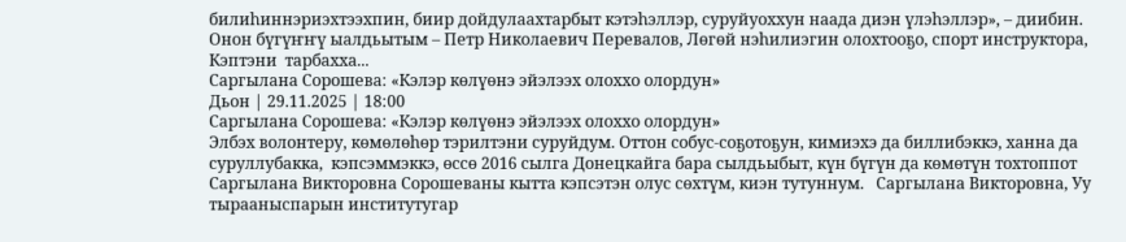билиһиннэриэхтээхпин, биир дойдулаахтарбыт кэтэһэллэр, суруйуоххун наада диэн үлэһэллэр», – диибин.  Онон бүгүҥҥү ыалдьытым – Петр Николаевич Перевалов, Лөгөй нэһилиэгин олохтооҕо, спорт инструктора, Кэптэни  тарбахха...
Саргылана Сорошева: «Кэлэр көлүөнэ эйэлээх олоххо олордун»
Дьон | 29.11.2025 | 18:00
Саргылана Сорошева: «Кэлэр көлүөнэ эйэлээх олоххо олордун»
Элбэх волонтеру, көмөлөһөр тэрилтэни суруйдум. Оттон собус-соҕотоҕун, кимиэхэ да биллибэккэ, ханна да суруллубакка,  кэпсэммэккэ, өссө 2016 сылга Донецкайга бара сылдьыбыт, күн бүгүн да көмөтүн тохтоппот Саргылана Викторовна Сорошеваны кытта кэпсэтэн олус сөхтүм, киэн тутуннум.   Саргылана Викторовна, Уу тырааныспарын институтугар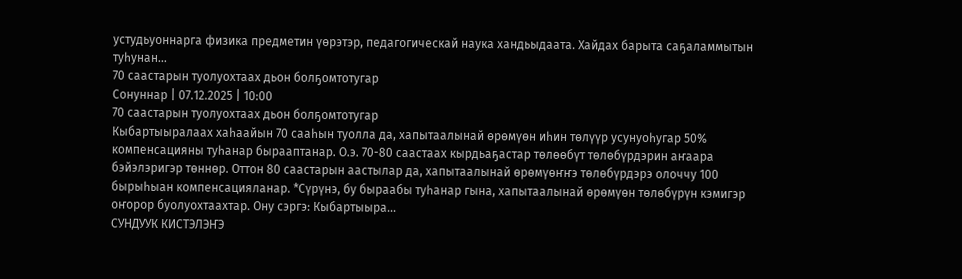устудьуоннарга физика предметин үөрэтэр, педагогическай наука хандьыдаата. Хайдах барыта саҕаламмытын туһунан...
70 саастарын туолуохтаах дьон болҕомтотугар
Сонуннар | 07.12.2025 | 10:00
70 саастарын туолуохтаах дьон болҕомтотугар
Кыбартыыралаах хаһаайын 70 сааһын туолла да, хапытаалынай өрөмүөн иһин төлүүр усунуоһугар 50% компенсацияны туһанар бырааптанар. О.э. 70-80 саастаах кырдьаҕастар төлөөбүт төлөбүрдэрин аҥаара бэйэлэригэр төннөр. Оттон 80 саастарын аастылар да, хапытаалынай өрөмүөҥҥэ төлөбүрдэрэ олоччу 100 бырыһыан компенсацияланар. *Сүрүнэ, бу быраабы туһанар гына, хапытаалынай өрөмүөн төлөбүрүн кэмигэр оҥорор буолуохтаахтар. Ону сэргэ: Кыбартыыра...
СУНДУУК КИСТЭЛЭҤЭ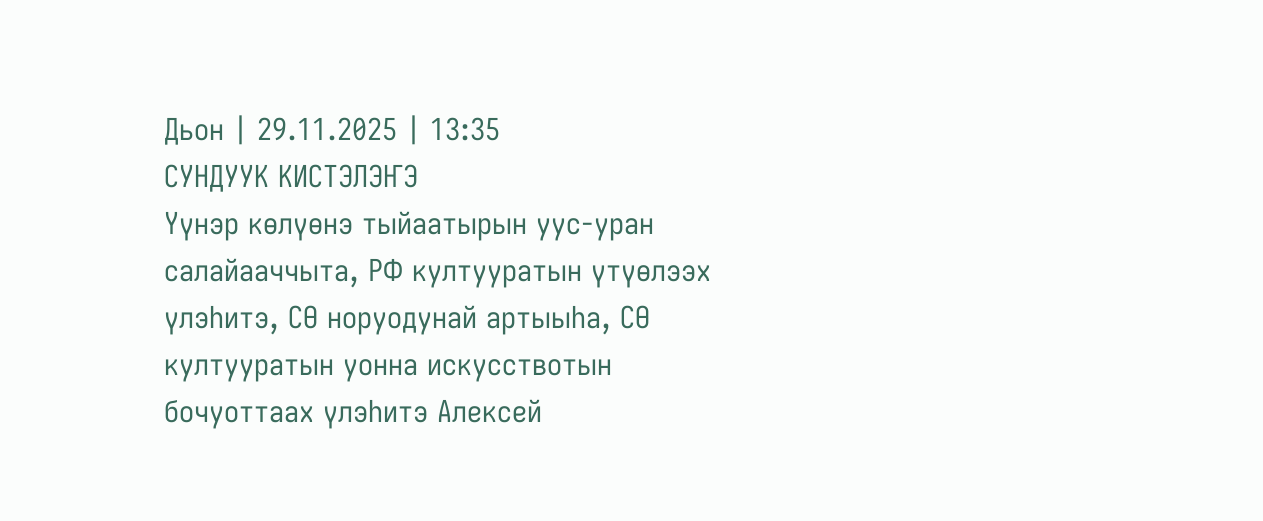Дьон | 29.11.2025 | 13:35
СУНДУУК КИСТЭЛЭҤЭ
Үүнэр көлүөнэ тыйаатырын уус-уран салайааччыта, РФ култууратын үтүөлээх үлэһитэ, СӨ норуодунай артыыһа, СӨ култууратын уонна искусствотын бочуоттаах үлэһитэ Алексей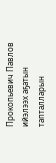Прокопьевич Павлов ийэлээх аҕатын тапталларын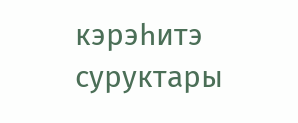кэрэһитэ суруктары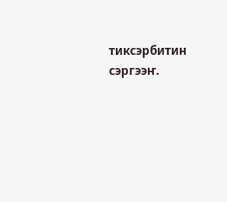тиксэрбитин сэргээҥ.